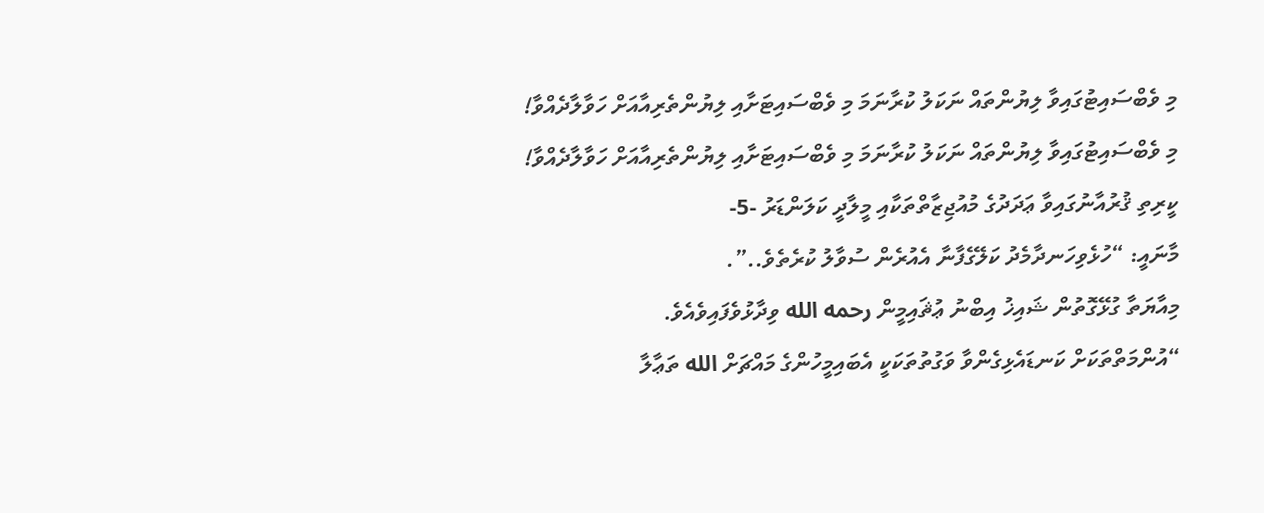މި ވެބްސައިޓުގައިވާ ލިޔުންތައް ނަކަލު ކުރާނަމަ މި ވެބްސައިޓަށާއި ލިޔުންތެރިއާއަށް ހަވާލާދެއްވާ!
މި ވެބްސައިޓުގައިވާ ލިޔުންތައް ނަކަލު ކުރާނަމަ މި ވެބްސައިޓަށާއި ލިޔުންތެރިއާއަށް ހަވާލާދެއްވާ!
ކީރިތި ޤުރުއާނުގައިވާ ޢަދަދުގެ މުއުޖިޒާތްތަކާއި މީލާދީ ކަލަންޑަރު -5-
މާނައީ: “ހުޅެވިހަނދާމެދު ކަލޭގެފާނާ އެއުރެން ސުވާލު ކުރެތެވެ..”.
މިއާޔަތާ ގުޅޭގޮތުން ޝައިޚު އިބްނު ޢުޘައިމީން رحمه الله ވިދާޅުވެފައިވެއެވެ.
“އުންމަތްތަކަށް ކަނޑައެޅިގެންވާ ވަގުތުތަކަކީ އެބައިމީހުންގެ މައްޗަށް الله ތަޢާލާ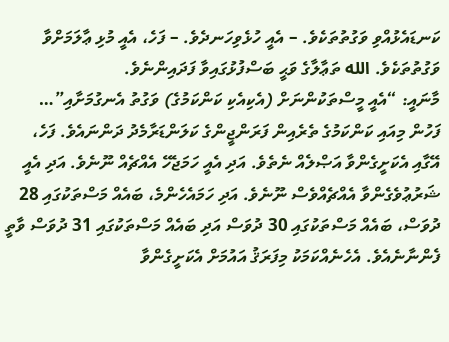ކަނޑައެޅުއްވި ވަގުތުތަކެވެ. – އެއީ ހުޅެވިހަނދެވެ. – ފަހެ، އެއީ މުޅި ޢާލަމަށްވާ ވަގުތުތަކެވެ. الله ތަޢާލާގެ ވަޙީ ބަސްފުޅުގައިވާ ފަދައިންނެވެ.
މާނައީ: “އެއީ މީސްތަކުންނަށް (އެކިއެކި ކަންކަމުގެ) ވަގުތު އެނގުމަށާއި”…
ފަހުން މިއައި ކަންކަމުގެ ތެރެއިން ފަރަންޖީންގެ ކަލަންޑަރާމެދު ދަންނައެވެ. ފަހެ، އޭގާއި އެކަށީގެންވާ އަޞްލެއް ނެތެވެ. އަދި އެއީ ހަމަޖެހޭ އެއްޗެއް ނޫނެވެ. އަދި އެއީ ޝަރުޢުވެގެންވާ އެއްޗެއްވެސް ނޫނެވެ. އަދި ހަމައެހެންމެ، ބައެއް މަސްތަކުގައި 28 ދުވަސް، ބައެއް މަސްތަކުގައި 30 ދުވަސް އަދި ބައެއް މަސްތަކުގައި 31 ދުވަސް ވާތީ ފެންނާނެއެވެ. އެހެނެއްކަމަކު މިފަރަޤު އައުމަށް އެކަށީގެންވާ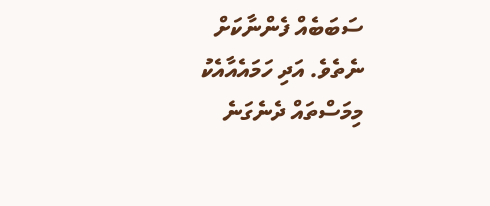ސަބަބެއް ފެންނާކަށް ނެތެވެ. އަދި ހަމައެއާއެކު މިމަސްތައް ދެނެގަނެ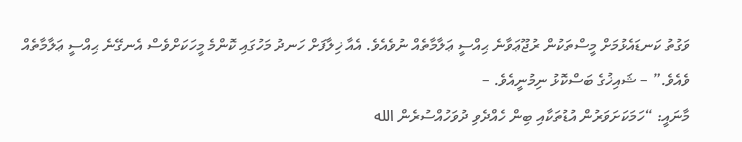ވަގުތު ކަނޑައެޅުމަށް މީސްތަކުން ރުޖޫޢަވާނެ ޙިއްސީ ޢަލާމާތެއް ނުވެއެވެ. އެއާ ޚިލާފަށް ހަނދު މަހުގައި ކޮންމެ މީހަކަށްވެސް އެނގޭނެ ޙިއްސީ ޢަލާމާތެއް ވެއެވެ.” – ޝައިޚުގެ ބަސްކޮޅު ނިމުނީއެވެ. –
މާނައީ: “ހަމަކަށަވަރުން އުޑުތަކާއި ބިން ހެއްދެވި ދުވަހުއްސުރެން الله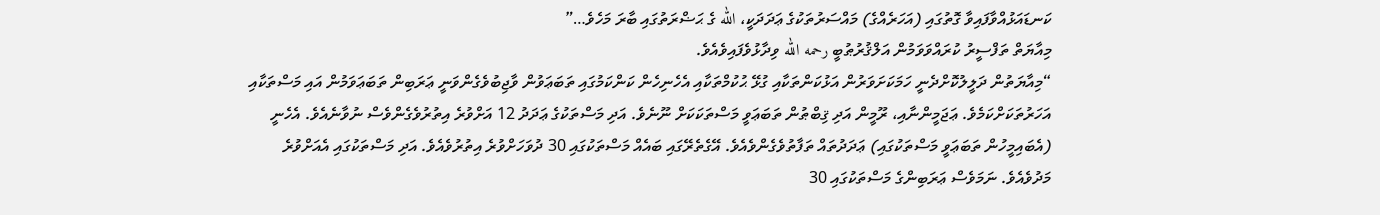ކަނޑައަޅުއްވާފައިވާ ގޮތުގައި (އަހަރެއްގެ) މައްސަރުތަކުގެ ޢަދަދަކީ، الله ގެ ޙަޟްރަތުގައި ބާރަ މަހެވެ…”
މިއާޔަތް ތަފްސީރު ކުރައްވަވަމުން އަލްޤުރުޠުބީ رحمه الله ވިދާޅުވެފައިވެއެވެ.
“މިއާޔަތުން ދަލީލުކޮށްދެނީ ހަމަކަށަވަރުން އަޅުކަންތަކާއި ގުޅޭ ޙުކުމްތަކާއި އެހެނިހެން ކަންކަމުގައި ތަބަޢަވުން ވާޖިބުވެގެންވަނީ ޢަރަބިން ތަބަޢަވަމުން އައި މަސްތަކާއި އަހަރުތަކަށްކަމެވެ. ޢަޖަމީންނާއި، ރޫމީން އަދި ޤިބްޠުން ތަބަޢަވީ މަސްތަކަކަށް ނޫނެވެ. އަދި މަސްތަކުގެ ޢަދަދު 12 އަށްވުރެ އިތުރުވެގެންވެސް ނުވާނެއެވެ. އެހެނީ (އެބައިމީހުން ތަބަޢަވީ މަސްތަކުގައި) ޢަދަދުތައް ތަފާތުވެގެންވެއެވެ. އޭގެތެރޭގައި ބައެއް މަސްތަކުގައި 30 ދުވަހަށްވުރެ އިތުރުވެއެވެ. އަދި މަސްތަކުގައި އެއަށްވުރެ މަދުވެއެވެ. ނަމަވެސް ޢަރަބިންގެ މަސްތަކުގައި 30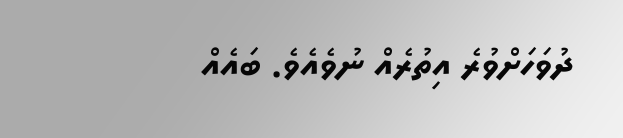ދުވަހަށްވުރެ އިތުރެއް ނުވެއެވެ. ބައެއް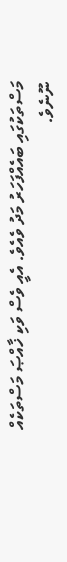މަސްތަކުގައި ބައެއްފަހަރު މަދު ވެއެވެ. އެއީ ވެސް ވަކި ޚާއްޞަ މަސްތަކެއް ނޫނެވެ.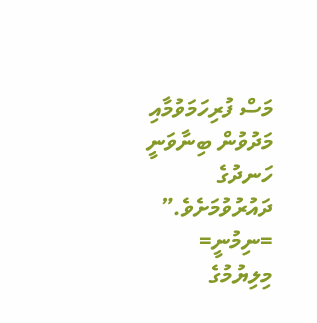މަސް ފުރިހަމަވުމާއި މަދުވުން ބިނާވަނީ ހަނދުގެ ދައުރުވުމަށެވެ.”
=ނިމުނީ=
މިލިޔުމުގެ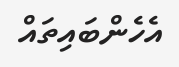އެހެންބައިތައް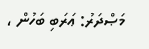މަޞްދަރު: ޢަރަބި ބަހުން ،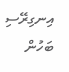އިނގިރޭސި ބަހުން